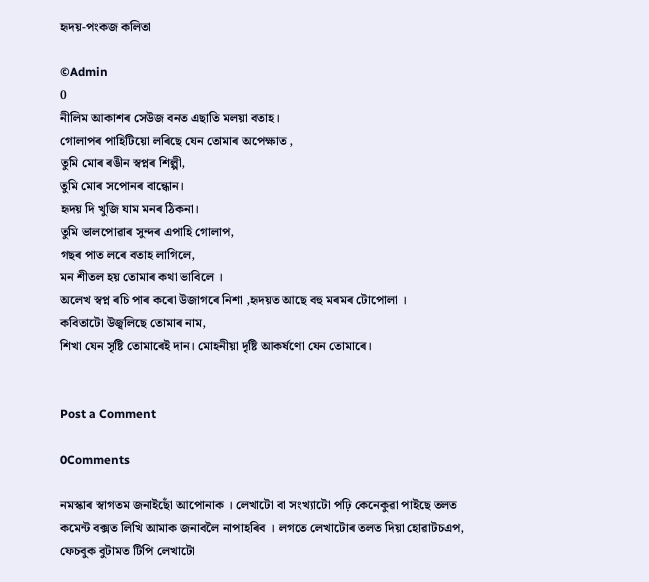হৃদয়-পংকজ কলিতা

©Admin
0
নীলিম আকাশৰ সেউজ বনত এছাতি মলয়া বতাহ।
গোলাপৰ পাহিটিয়ো লৰিছে যেন তোমাৰ অপেক্ষাত ,
তুমি মোৰ ৰঙীন স্বপ্নৰ শিল্পী,
তুমি মোৰ সপোনৰ বান্ধোন।
হৃদয় দি খুজি যাম মনৰ ঠিকনা।
তুমি ভালপোৱাৰ সুন্দৰ এপাহি গোলাপ,
গছৰ পাত লৰে বতাহ লাগিলে,
মন শীতল হয় তোমাৰ কথা ভাবিলে ।
অলেখ স্বপ্ন ৰচি পাৰ কৰো উজাগৰে নিশা ,হৃদয়ত আছে বহু মৰমৰ টোপোলা ।
কবিতাটো উজ্বলিছে তোমাৰ নাম,
শিখা যেন সৃষ্টি তোমাৰেই দান। মোহনীয়া দৃষ্টি আকৰ্ষণো যেন তোমাৰে।


Post a Comment

0Comments

নমস্কাৰ স্বাগতম জনাইছোঁ আপোনাক । লেখাটো বা সংখ্যাটো পঢ়ি কেনেকুৱা পাইছে তলত কমেন্ট বক্সত লিখি আমাক জনাবলৈ নাপাহৰিব । লগতে লেখাটোৰ তলত দিয়া হোৱাটচএপ, ফেচবুক বুটামত টিপি লেখাটো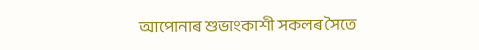আপোনাৰ শুভাংকাশী সকলৰ সৈতে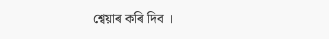শ্বেয়াৰ কৰি দিব ।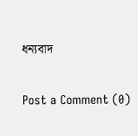ধন্যবাদ

Post a Comment (0)